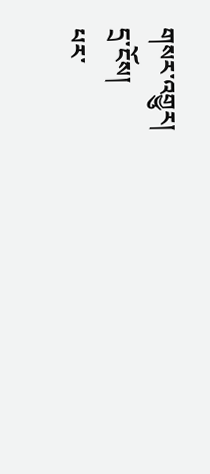གསར་འགྱུར།
དྲ་ངོས།
པར་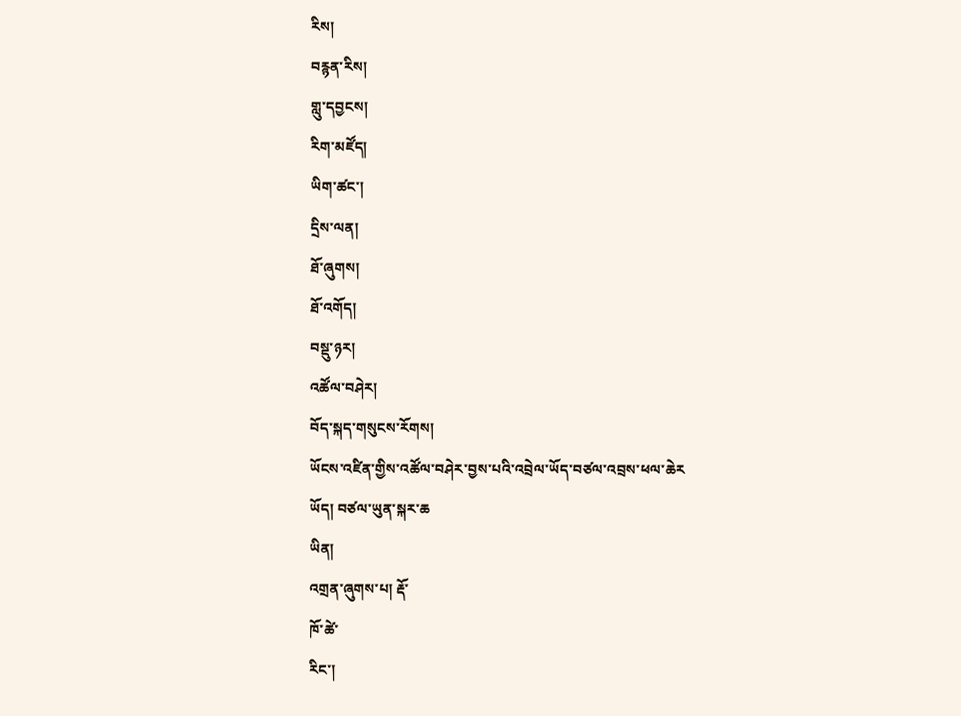རིས།
བརྙན་རིས།
གླུ་དབྱངས།
རིག་མཛོད།
ཡིག་ཚང་།
དྲིས་ལན།
ཐོ་ཞུགས།
ཐོ་འགོད།
བསྡུ་ཉར།
འཚོལ་བཤེར།
བོད་སྐད་གསུངས་རོགས།
ཡོངས་འཛིན་གྱིས་འཚོལ་བཤེར་བྱས་པའི་འབྲེལ་ཡོད་བཙལ་འབྲས་ཕལ་ཆེར
ཡོད། བཙལ་ཡུན་སྐར་ཆ
ཡིན།
འགྲན་ཞུགས་པ། རྡོ་
ཁོ་ཚེ་
རིང་།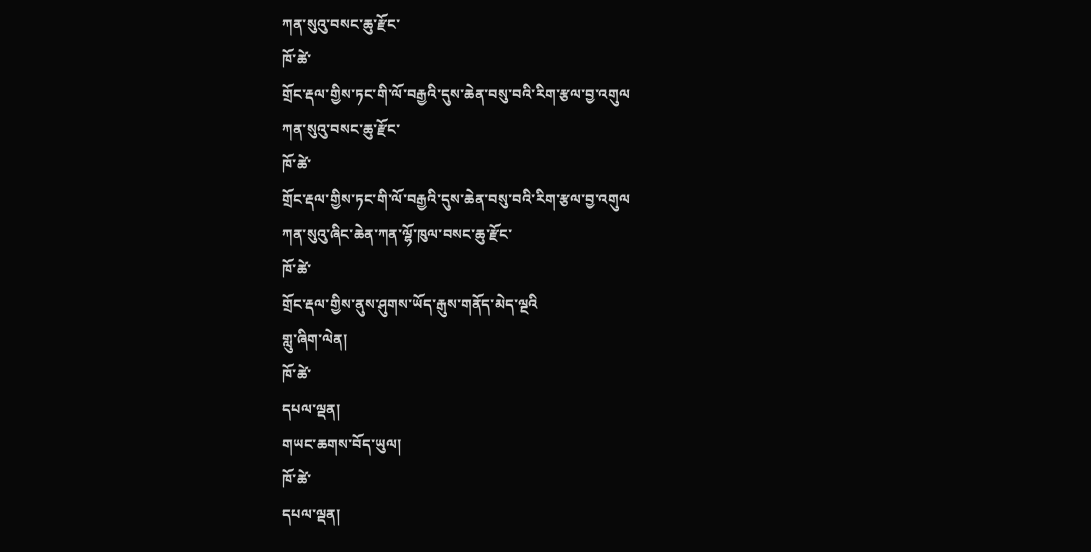ཀན་སུའུ་བསང་ཆུ་རྫོང་
ཁོ་ཚེ་
གྲོང་རྡལ་གྱིས་ཏང་གི་ལོ་བརྒྱའི་དུས་ཆེན་བསུ་བའི་རིག་རྩལ་བྱ་འགུལ
ཀན་སུའུ་བསང་ཆུ་རྫོང་
ཁོ་ཚེ་
གྲོང་རྡལ་གྱིས་ཏང་གི་ལོ་བརྒྱའི་དུས་ཆེན་བསུ་བའི་རིག་རྩལ་བྱ་འགུལ
ཀན་སུའུ་ཞིང་ཆེན་ཀན་ལྷོ་ཁུལ་བསང་ཆུ་རྫོང་
ཁོ་ཚེ་
གྲོང་རྡལ་གྱིས་ནུས་ཤུགས་ཡོད་རྒུས་གནོད་མེད་ལྔའི
གླུ་ཞིག་ལེན།
ཁོ་ཚེ་
དཔལ་ལྡན།
གཡང་ཆགས་བོད་ཡུལ།
ཁོ་ཚེ་
དཔལ་ལྡན།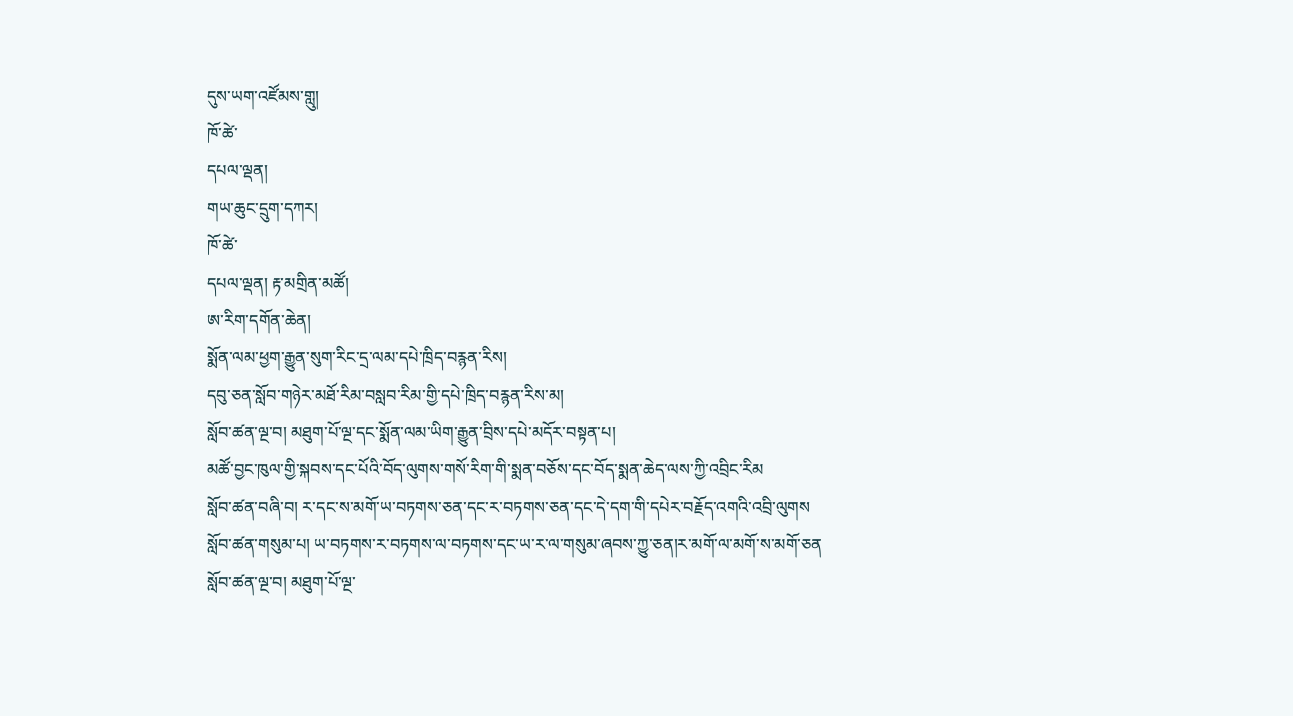དུས་ཡག་འཛོམས་གླུ།
ཁོ་ཚེ་
དཔལ་ལྡན།
གཡ་ཆུང་དྲུག་དཀར།
ཁོ་ཚེ་
དཔལ་ལྡན། རྟ་མགྲིན་མཚོ།
ཨ་རིག་དགོན་ཆེན།
སྨོན་ལམ་ཕྱག་རྒྱུན་སུག་རིང་དྲ་ལམ་དཔེ་ཁྲིད་བརྙན་རིས།
དབུ་ཅན་སློབ་གཉེར་མཐོ་རིམ་བསླབ་རིམ་གྱི་དཔེ་ཁྲིད་བརྙན་རིས་མ།
སློབ་ཚན་ལྔ་བ། མཐུག་པོ་ལྔ་དང་སྨོན་ལམ་ཡིག་རྒྱུན་བྲིས་དཔེ་མདོར་བསྟན་པ།
མཚོ་བྱང་ཁུལ་གྱི་སྐབས་དང་པོའི་བོད་ལུགས་གསོ་རིག་གི་སྨན་བཅོས་དང་བོད་སྨན་ཆེད་ལས་ཀྱི་འབྲིང་རིམ
སློབ་ཚན་བཞི་བ། ར་དང་ས་མགོ་ཡ་བཏགས་ཅན་དང་ར་བཏགས་ཅན་དང་དེ་དག་གི་དཔེར་བརྗོད་འགའི་འབྲི་ལུགས
སློབ་ཚན་གསུམ་པ། ཡ་བཏགས་ར་བཏགས་ལ་བཏགས་དང་ཡ་ར་ལ་གསུམ་ཞབས་ཀྱུ་ཅན།ར་མགོ་ལ་མགོ་ས་མགོ་ཅན
སློབ་ཚན་ལྔ་བ། མཐུག་པོ་ལྔ་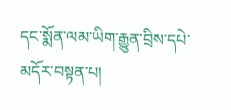དང་སྨོན་ལམ་ཡིག་རྒྱུན་བྲིས་དཔེ་མདོར་བསྟན་པ།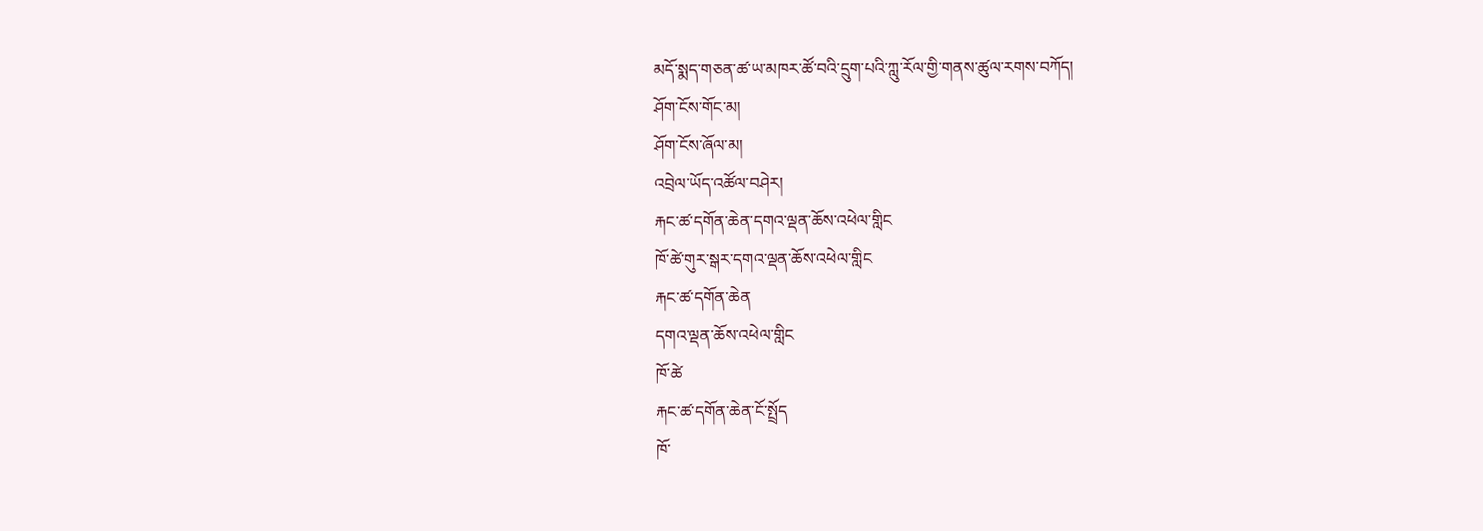མདོ་སྨད་གཅན་ཚ་ཡ་མཁར་ཚོ་བའི་དྲུག་པའི་ཀླུ་རོལ་གྱི་གནས་ཚུལ་རགས་བཀོད།
ཤོག་ངོས་གོང་མ།
ཤོག་ངོས་ཞོལ་མ།
འབྲེལ་ཡོད་འཚོལ་བཤེར།
རྐང་ཚ་དགོན་ཆེན་དགའ་ལྡན་ཆོས་འཕེལ་གླིང
ཁོ་ཚེ་གུར་སྒར་དགའ་ལྡན་ཆོས་འཕེལ་གླིང
རྐང་ཚ་དགོན་ཆེན
དགའ་ལྡན་ཆོས་འཕེལ་གླིང
ཁོ་ཚེ
རྐང་ཚ་དགོན་ཆེན་ངོ་སྤྲོད
ཁོ་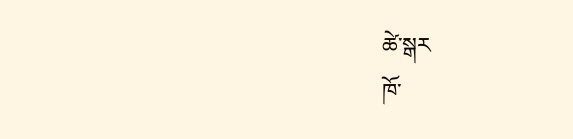ཚེ་སྒར
ཁོ་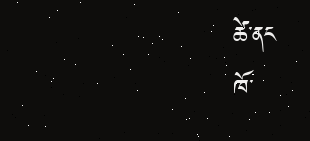ཚེ་ནང
ཁོ་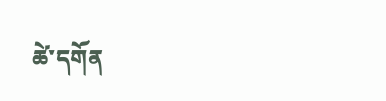ཚེ་དགོན